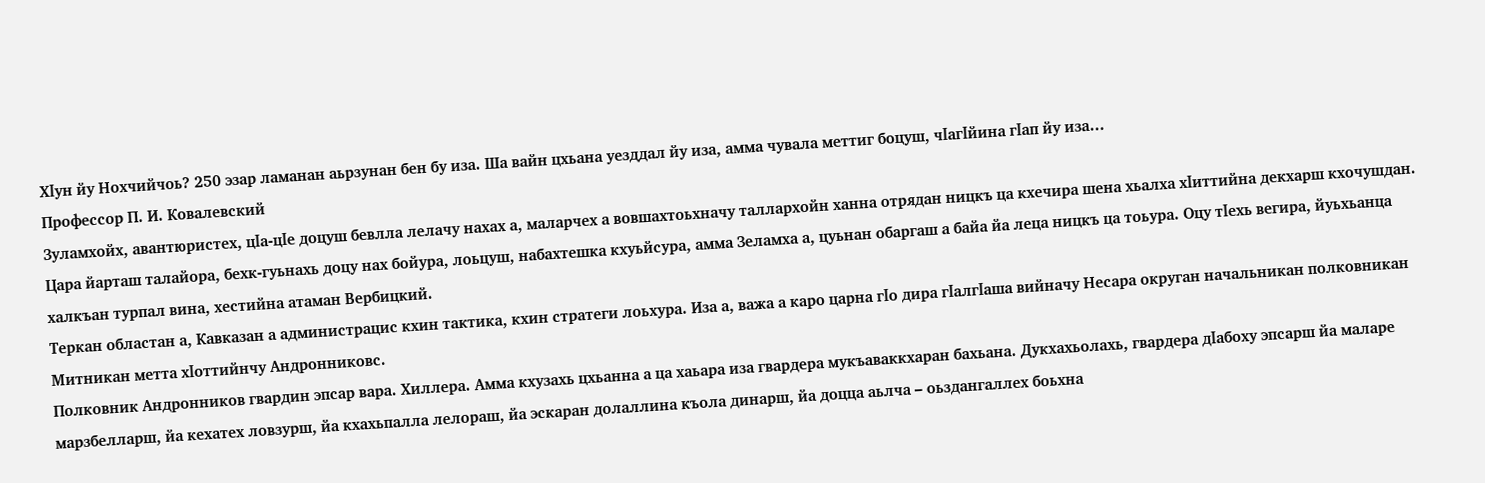Хӏун йу Нохчийчоь? 250 эзар ламанан аьрзунан бен бу иза. Ша вайн цхьана уезддал йу иза, амма чувала меттиг боцуш, чӏагӏйина гӏап йу иза…
Профессор П. И. Ковалевский
Зуламхойх, авантюристех, цӏа-цӏе доцуш бевлла лелачу нахах а, маларчех а вовшахтоьхначу таллархойн ханна отрядан ницкъ ца кхечира шена хьалха хӏиттийна декхарш кхочушдан. Цара йарташ талайора, бехк-гуьнахь доцу нах бойура, лоьцуш, набахтешка кхуьйсура, амма Зеламха а, цуьнан обаргаш а байа йа леца ницкъ ца тоьура. Оцу тӏехь вегира, йуьхьанца халкъан турпал вина, хестийна атаман Вербицкий.
Теркан областан а, Кавказан а администрацис кхин тактика, кхин стратеги лоьхура. Иза а, важа а каро царна гӏо дира гӏалгӏаша вийначу Несара округан начальникан полковникан Митникан метта хӏоттийнчу Андронниковс.
Полковник Андронников гвардин эпсар вара. Хиллера. Амма кхузахь цхьанна а ца хаьара иза гвардера мукъаваккхаран бахьана. Дукхахьолахь, гвардера дӏабоху эпсарш йа маларе марзбелларш, йа кехатех ловзурш, йа кхахьпалла лелораш, йа эскаран долаллина къола динарш, йа доцца аьлча – оьздангаллех боьхна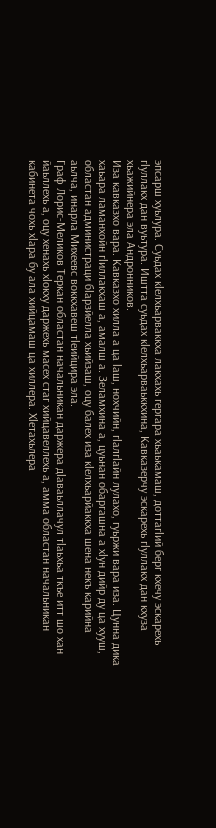эпсарш хуьлура. Суьдах кӏелхьарваккха лакхахь гергара хьаькамаш, доттагӏий берг кхечу эскарехь гӏуллакх дан вуьтура. Иштта суьдах кӏелхьарваьккхина, Кавказерчу эскарехь гӏуллакх дан кхуза хьажийнера эла Андронников.
Иза кавказхо вара. Кавказхо хилла а ца ӏаш, нохчийн, гӏалгӏайн лулахо, гуьржи вара иза. Цунна дика хаьара ламанхойн гӏиллакхаш а, амалш а. Зеламхина а, цуьнан обаргашна а хӏун дийр ду ца хууш, областан администраци бӏарзйелла хьийзаш, оцу балех иза кӏелхьарйаккха шена некъ карийна аьлча, инарла Михеевс воккхавеш тӏеийцира эла.
Граф Лорис-Меликов Теркан областан начальникан даржера дӏаваьллачул тӏаьхьа ткъе итт шо хан йаьллехь а, оцу хенахь хӏокху даржехь масех стаг хийцавеллехь а, амма областан начальникан кабинета чохь хӏара бу ала хийцамаш ца хиллера. Хӏетахьлера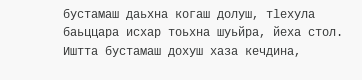бустамаш даьхна когаш долуш, тӏехула баьццара исхар тоьхна шуьйра, йеха стол. Иштта бустамаш дохуш хаза кечдина,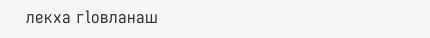лекха гӏовланаш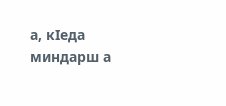а, кӏеда миндарш а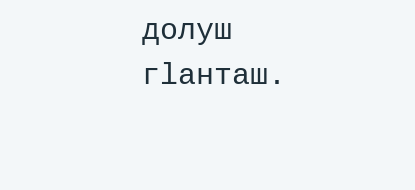долуш гӏанташ.